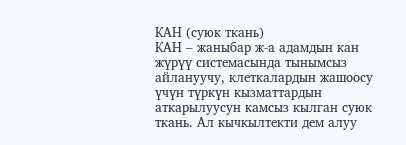КАН (суюк ткань)
КАН – жаныбар ж-а адамдын кан жүрүү системасында тынымсыз айлануучу, клеткалардын жашоосу үчүн түркүн кызматтардын аткарылуусун камсыз кылган суюк ткань. Ал кычкылтекти дем алуу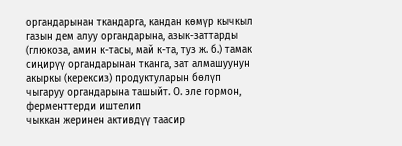органдарынан ткандарга, кандан көмүр кычкыл газын дем алуу органдарына, азык-заттарды (глюкоза, амин к-тасы, май к-та, туз ж. б.) тамак сиңирүү органдарынан тканга, зат алмашуунун акыркы (керексиз) продуктуларын бөлүп чыгаруу органдарына ташыйт. О. эле гормон, ферменттерди иштелип
чыккан жеринен активдүү таасир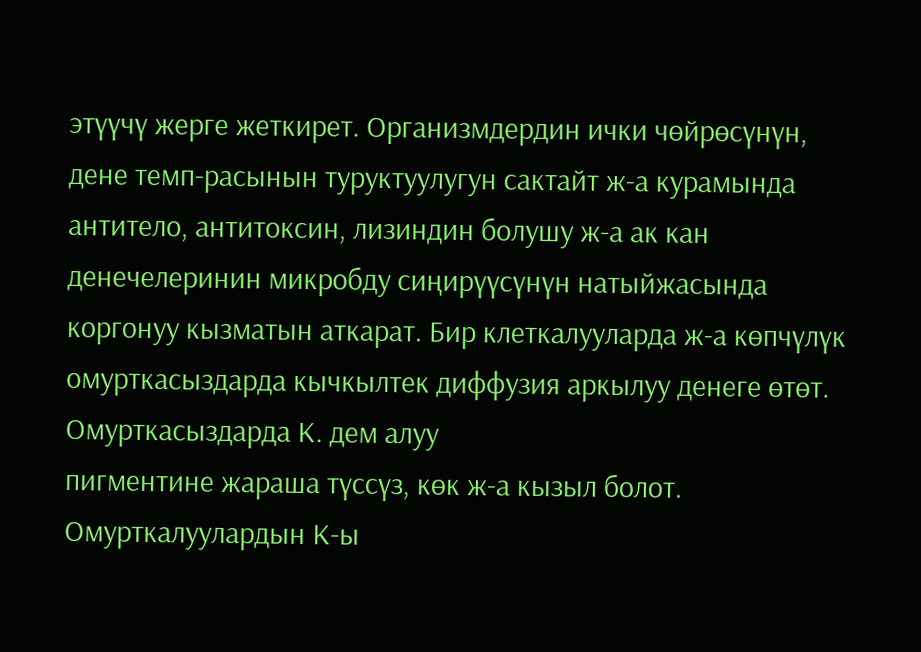этүүчү жерге жеткирет. Организмдердин ички чөйрөсүнүн, дене темп-расынын туруктуулугун сактайт ж-а курамында антитело, антитоксин, лизиндин болушу ж-а ак кан денечелеринин микробду сиңирүүсүнүн натыйжасында коргонуу кызматын аткарат. Бир клеткалууларда ж-а көпчүлүк омурткасыздарда кычкылтек диффузия аркылуу денеге өтөт. Омурткасыздарда К. дем алуу
пигментине жараша түссүз, көк ж-а кызыл болот. Омурткалуулардын К-ы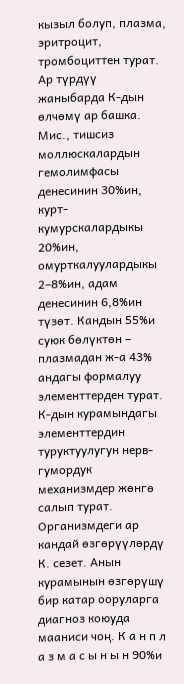кызыл болуп, плазма, эритроцит, тромбоциттен турат. Ар түрдүү жаныбарда К-дын өлчөмү ар башка. Мис., тишсиз моллюскалардын гемолимфасы денесинин 30%ин, курт-кумурскалардыкы 20%ин, омурткалуулардыкы 2–8%ин, адам денесинин 6,8%ин
түзөт. Кандын 55%и суюк бөлүктөн – плазмадан ж-а 43% андагы формалуу элементтерден турат. К-дын курамындагы элементтердин туруктуулугун нерв-гумордук механизмдер жөнгө салып турат. Организмдеги ар кандай өзгөрүүлөрдү К. сезет. Анын курамынын өзгөрүшү бир катар ооруларга диагноз коюуда мааниси чоң. К а н п л а з м а с ы н ы н 90%и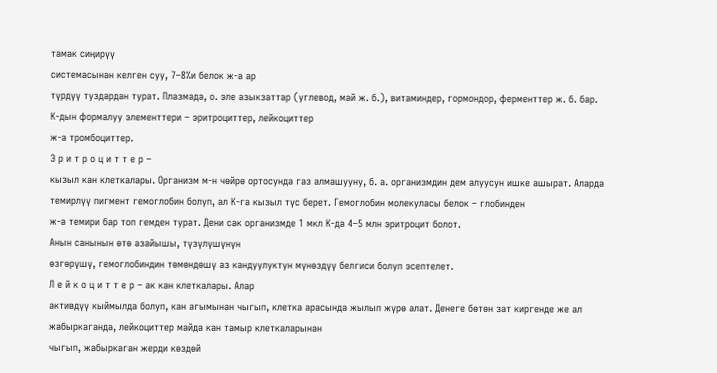тамак сиңирүү
системасынан келген суу, 7–8%и белок ж-а ар
түрдүү туздардан турат. Плазмада, о. эле азыкзаттар (углевод, май ж. б.), витаминдер, гормондор, ферменттер ж. б. бар. К-дын формалуу элементтери – эритроциттер, лейкоциттер
ж-а тромбоциттер.
Э р и т р о ц и т т е р –
кызыл кан клеткалары. Организм м-н чөйрө ортосунда газ алмашууну, б. а. организмдин дем алуусун ишке ашырат. Аларда темирлүү пигмент гемоглобин болуп, ал К-га кызыл түс берет. Гемоглобин молекуласы белок – глобинден
ж-а темири бар топ гемден турат. Дени сак организмде 1 мкл К-да 4–5 млн эритроцит болот.
Анын санынын өтө азайышы, түзүлүшүнүн
өзгөрүшү, гемоглобиндин төмөндөшү аз кандуулуктун мүнөздүү белгиси болуп эсептелет.
Л е й к о ц и т т е р – ак кан клеткалары. Алар
активдүү кыймылда болуп, кан агымынан чыгып, клетка арасында жылып жүрө алат. Денеге бөтөн зат киргенде же ал жабыркаганда, лейкоциттер майда кан тамыр клеткаларынан
чыгып, жабыркаган жерди көздөй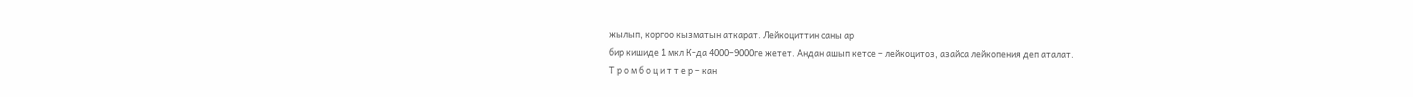жылып, коргоо кызматын аткарат. Лейкоциттин саны ар
бир кишиде 1 мкл К-да 4000–9000ге жетет. Андан ашып кетсе – лейкоцитоз, азайса лейкопения деп аталат.
Т р о м б о ц и т т е р – кан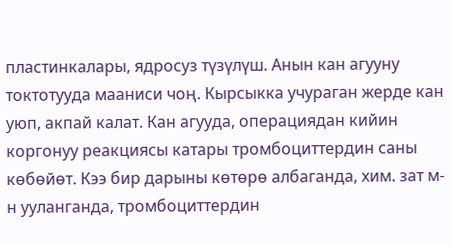пластинкалары, ядросуз түзүлүш. Анын кан агууну токтотууда мааниси чоң. Кырсыкка учураган жерде кан уюп, акпай калат. Кан агууда, операциядан кийин коргонуу реакциясы катары тромбоциттердин саны көбөйөт. Кээ бир дарыны көтөрө албаганда, хим. зат м-н ууланганда, тромбоциттердин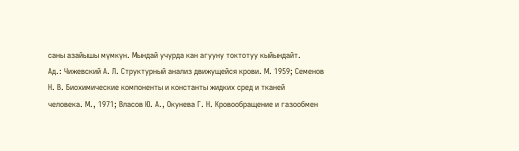саны азайышы мүмкүн. Мындай учурда кан агууну токтотуу кыйындайт.
Ад.: Чижевский А. Л. Структурный анализ движущейся крови. М. 1959; Семенов Н. В. Биохимические компоненты и константы жидких сред и тканей
человека. М., 1971; Власов Ю. А., Окунева Г. Н. Кровообращение и газообмен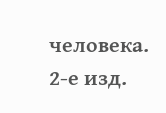человека. 2-е изд.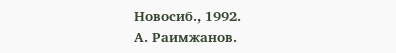Новосиб., 1992.
А. Раимжанов.